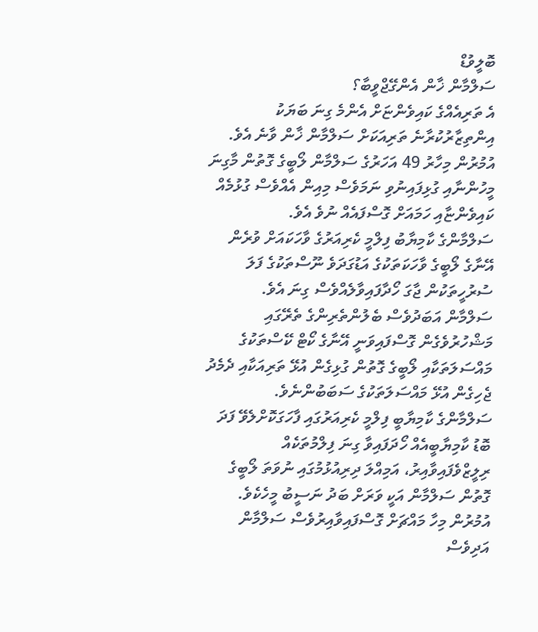ބޮލީވުޑް
ސަލްމާން ޚާން އެންގޭޖްވީބާ؟
އެ ތަރިއެއްގެ ކައިވެންޏަށް އެންމެ ގިނަ ބަޔަކު އިންތިޒާރުކުރާނެ ތަރިއަކަށް ސަލްމާން ޚާން ވާނެ އެވެ.
އުމުރުން މިހާރު 49 އަހަރުގެ ސަލްމާން ލޯބީގެ ގޮތުން މާގިނަ މީހުންނާއި ގުޅިފައިނުވި ނަމަވެސް މިއިން އެއްވެސް ގުޅުމެއް ކައިވެންޏާއި ހަމައަށް ގޮސްފައެއް ނުވެ އެވެ.
ސަލްމާންގެ ކާމިޔާބު ފިލްމީ ކެރިއަރުގެ ވާހަކައަށް ވުރެން އޭނާގެ ލޯބީގެ ވާހަކަތަކުގެ އަޑުގަދަވެ ނޫސްތަކުގެ ފަލަ ސުރުހީތަކުން ޖާގަ ހޯދާފައިވާލެއްވެސް ގިނަ އެވެ.
ސަލްމާން އަބަދުވެސް ބެލުންތެރިންގެ ތެރޭގައި މަޝްހުރުވެގެން ގޮސްފައިވަނީ އޭނާގެ ކޯޓް ކޭސްތަކުގެ މައްސަލަތަކާއި ލޯބީގެ ގޮތުން ގުޅިގެން އުޅޭ ތަރިއަކާއި ދެމެދު ޖެހިގެން އުޅޭ މައްސަލަތަކުގެ ސަބަބުންނެވެ.
ސަލްމާންގެ ކާމިޔާބީ ފިލްމީ ކެރިއަރުގައި ފާހަގަކޮށްލެވޭ ފަދަ ބޮޑު ކާމިޔާބީއެއް ހޯދަފައިވާ ގިނަ ފިލްމުތަކެއް ރިލީޒްވެފައިވާއިރު، އަމިއްލަ ދިރިއުޅުމުގައި ނުވަތަ ލޯބީގެ ގޮތުން ސަލްމާން އަކީ ވަރަށް ބަދު ނަސީބު މީހެކެވެ.
އުމުރުން މިހާ މައްޗަށް ގޮސްފައިވާއިރުވެސް ސަލްމާން އަދިވެސް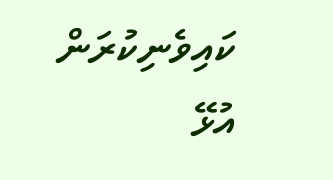ކައިވެނިކުރަން އުޅޭ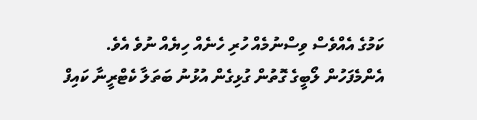ކަމުގެ އެއްވެސް ވިސްނުމެއް ހުރި ހެނެއް ހިޔެއް ނުވެ އެވެ.
އެންމެފަހުން ލޯބީގެ ގޮތުން ގުޅިގެން އުޅުނު ބަތަލާ ކެޓްރީނާ ކައިފް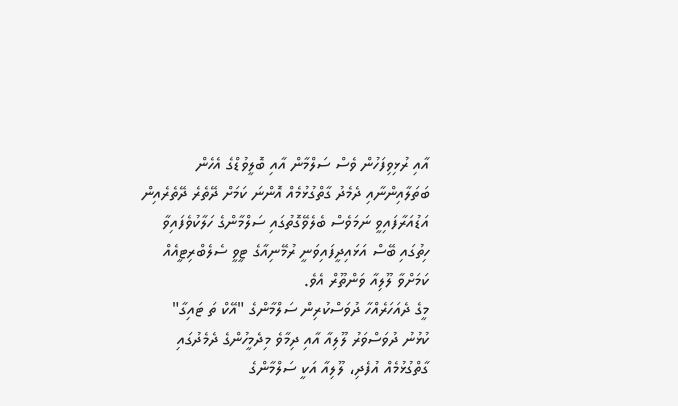އާއި ރުޅިވިފަހުން ވެސް ސަލްމާން އާއި ބޮލީވުޑްގެ އެހެން ބަތަލާއިންނާއި ދެމެދު ގާތްގުޅުމެއް އޮންނަ ކަމަށް ދޭތެރެ ދޭތެރެއިން އަޑުއަރާފައިވީ ނަމަވެސް ބެލެވޭގޮތުގައި ސަލްމާންގެ ހަލާކުވެފައިވާ ހިތުގައި ބޭސް އަޅައިދީފައިވަނީ ރުމޭނިއާގެ ޓީވީ ސެލެބްރިޓީއެއް ކަމަށްވާ ލޫލިއާ ވަންތޫރް އެވެ.
މީގެ ދެއަހަރެއްހާ ދުވަސްކުރިން ސަލްމާންގެ "އޭކް ތަ ޓައިގާ" ކުޅުނު ދުވަސްވަރު ލޫލިއާ އާއި ދިމާވެ މިދެމީހުންގެ ދެމެދުގައި ގާތްގުޅުމެއް އުފެދި، ލޫލިއާ އަކީ ސަލްމާންގެ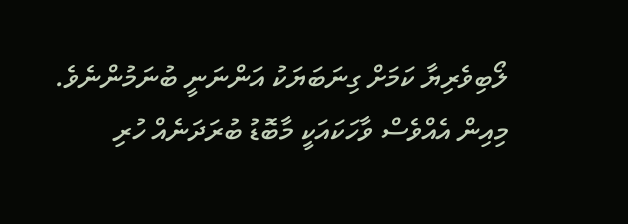ލޯބިވެރިޔާ ކަމަށް ގިނަބަޔަކު އަންނަނީ ބުނަމުންނެވެ.
މިއިން އެއްވެސް ވާހަކައަކީ މާބޮޑު ބުރަދަނެއް ހުރި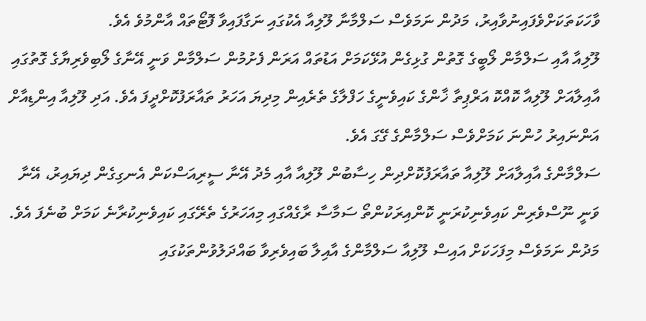ވާހަކަތަކަށްވެފައިނުވާއިރު، މަދުން ނަމަވެސް ސަލްމާނާ ލޫލިއާ އެކުގައި ނަގާފައިވާ ފޮޓޯތައް އާންމުވެ އެވެ.
ލޫލިއާ އާއި ސަލްމާން ލޯބީގެ ގޮތުން ގުޅިގެން އުޅޭކަމަށް އަޑުތައް އަރަން ފެށުމުން ސަލްމާން ވަނީ އޭނާގެ ލޯބިވެރިޔާގެ ގޮތުގައި އާއިލާއަށް ލޫލިއާ ކޮއްކޮ އަރްޕިތާ ޚާންގެ ކައިވެނީގެ ހަފްލާގެ ތެރެއިން މިދިޔަ އަހަރު ތައާރަފުކޮށްދީފަ އެވެ. އަދި ލޫލިއާ އިންޑިއާށް އަންނައިރު ހުންނަ ކަމަށްވެސް ސަލްމާންގެ ގޭގަ އެވެ.
ސަލްމާންގެ އާއިލާއަށް ލޫލިއާ ތައާރަފުކޮށްދިން ހިސާބުން ލޫލިއާ އާއި މެދު އޭނާ ސީރިއަސްކަން އެނގިގެން ދިޔައިރު، އޭނާ ވަނީ ނޫސްވެރިން ކައިވެނިކުރަނީ ކޮންއިރަކުންތޯ ސަމާސާ ރާގެއްގައި މިއަހަރުގެ ތެރޭގައި ކައިވެނިކުރާނެ ކަމަށް ބުނެފަ އެވެ.
މަދުން ނަމަވެސް މިފަހަކަށް އައިސް ލޫލިއާ ސަލްމާންގެ އާއިލާ ބައިވެރިވާ ބައްދަލުވުންތަކުގައި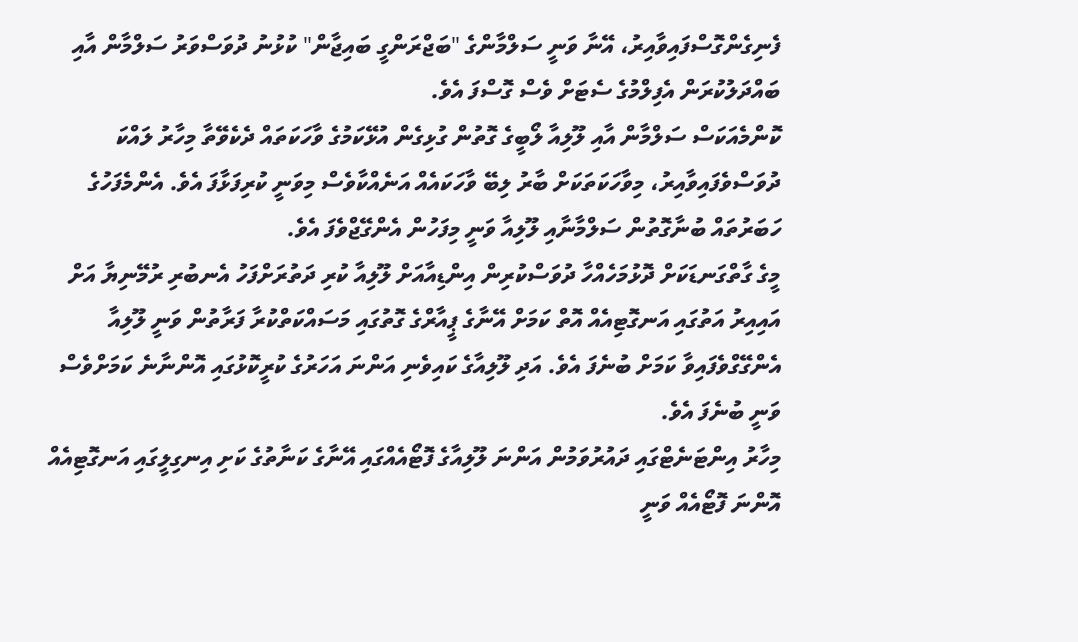ފެނިގެންގޮސްފައިވާއިރު، އޭނާ ވަނީ ސަލްމާންގެ "ބަޖްރަންގީ ބައިޖާން" ކުޅުނު ދުވަސްވަރު ސަލްމާން އާއި ބައްދަލުކުރަން އެފިލްމުގެ ސެޓަށް ވެސް ގޮސްފަ އެވެ.
ކޮންމެއަކަސް ސަލްމާން އާއި ލޫލިއާ ލޯބީގެ ގޮތުން ގުޅިގެން އުޅޭކަމުގެ ވާހަކަތައް ދެކެވޭތާ މިހާރު ލައްކަ ދުވަސްވެފައިވާއިރު، މިވާހަކަތަކަށް ބާރު ލިބޭ ވާހަކައެއް އަނެއްކާވެސް މިވަނީ ކުރިފަޅާފަ އެވެ. އެންމެފަހުގެ ހަބަރުތައް ބުނާގޮތުން ސަލްމާނާއި ލޫލިއާ ވަނީ މިފަހުން އެންގޭޖްވެފަ އެވެ.
މީގެ ގާތްގަނޑަކަށް ދޮޅުމަހެއްހާ ދުވަސްކުރިން އިންޑިއާއަށް ލޫލިއާ ކުރި ދަތުރަށްފަހު އެނބުރި ރުމޭނިޔާ އަށް އައިއިރު އަތުގައި އަނގޮޓިއެއް އޮތް ކަމަށް އޭނާގެ ޕީއާރްގެ ގޮތުގައި މަސައްކަތްކުރާ ފަރާތުން ވަނީ ލޫލިއާ އެންގޭގްވެފައިވާ ކަމަށް ބުނެފަ އެވެ. އަދި ލޫލިއާގެ ކައިވެނި އަންނަ އަހަރުގެ ކުރީކޮޅުގައި އޮންނާނެ ކަމަށްވެސް ވަނީ ބުނެފަ އެވެ.
މިހާރު އިންޓަނެޓްގައި ދައުރުވަމުން އަންނަ ލޫލިއާގެ ފޮޓޯއެއްގައި އޭނާގެ ކަނާތުގެ ކަށި އިނގިލީގައި އަނގޮޓިއެއް އޮންނަ ފޮޓޯއެއް ވަނީ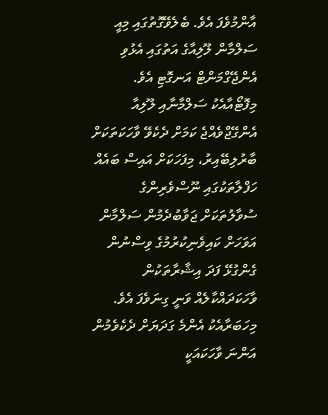އާންމުވެފަ އެވެ. ބެލެވޭގޮތުގައި މިއީ ސަލްމާން ލޫލިއާގެ އަތުގައި އެޅުވި އެންޖޭގްމަންޓް އަނގޮޓި އެވެ. މިފޮޓޯއާއެކު ސަލްމާނާއި ލޫލިއާ އެންގޭޖްވެއްޖެ ކަމަށް ދެކެވޭ ވާހަކަތަކަށް ބާރުލިބޭއިރު، މިފަހަކަށް އައިސް ބައެއް ހަފްލާތަކުގައި ނޫސްވެރިންގެ ސުވާލުތަކަށް ޖަވާބުދެމުން ސަލްމާން އަވަހަށް ކައިވެނިކުރުމުގެ ވިސްނުން ގެންގުޅޭ ފަދަ އިޝާރާތަކުން ވާހަކަދައްކާލެއް ވަނީ ގިނަވެފަ އެވެ.
މިހަބަރާއެކު އެންމެ ގަދަޔަށް ދެކެވެމުން އަންނަ ވާހަކައަކީ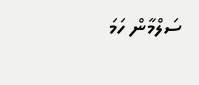ސަލްމާން ހަމަ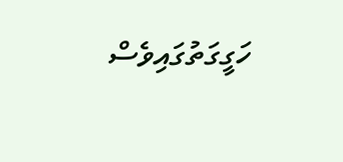ހަގީގަތުގައިވެސް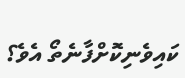ކައިވެނިކޮށްފާނެތޯ އެވެ؟